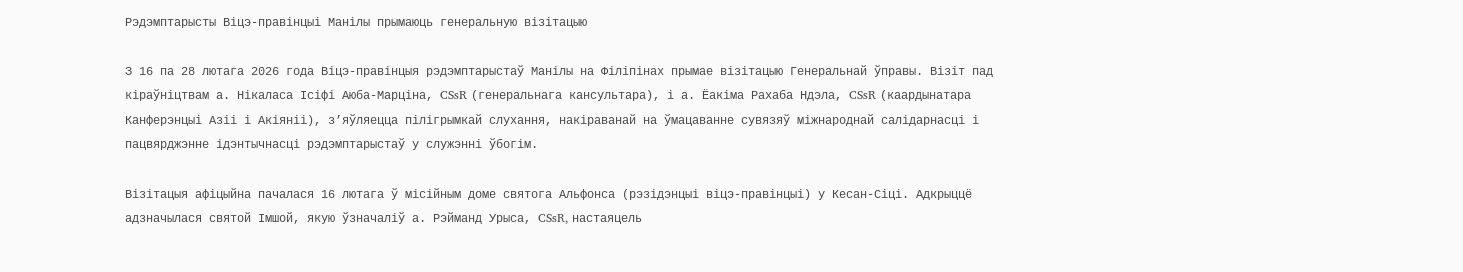Рэдэмптарысты Віцэ-правінцыі Манілы прымаюць генеральную візітацыю

З 16 па 28 лютага 2026 года Віцэ-правінцыя рэдэмптарыстаў Манілы на Філіпінах прымае візітацыю Генеральнай ўправы. Візіт пад кіраўніцтвам а. Нікаласа Ісіфі Аюба-Марціна, CSsR (генеральнага кансультара), і а. Ёакіма Рахаба Ндэла, CSsR (каардынатара Канферэнцыі Азіі і Акіяніі), з’яўляецца пілігрымкай слухання, накіраванай на ўмацаванне сувязяў міжнароднай салідарнасці і пацвярджэнне ідэнтычнасці рэдэмптарыстаў у служэнні ўбогім.

Візітацыя афіцыйна пачалася 16 лютага ў місійным доме святога Альфонса (рэзідэнцыі віцэ-правінцыі) у Кесан-Сіці. Адкрыццё адзначылася святой Імшой, якую ўзначаліў а. Рэйманд Урыса, CSsR, настаяцель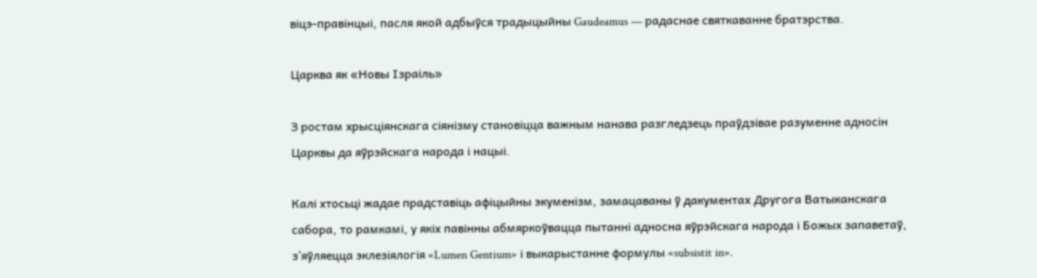віцэ-правінцыі, пасля якой адбыўся традыцыйны Gaudeamus — радаснае святкаванне братэрства.

Царква як «Новы Ізраіль»

З ростам хрысціянскага сіянізму становіцца важным нанава разгледзець праўдзівае разуменне адносін Царквы да яўрэйскага народа і нацыі.

Калі хтосьці жадае прадставіць афіцыйны экуменізм, замацаваны ў дакументах Другога Ватыканскага сабора, то рамкамі, у якіх павінны абмяркоўвацца пытанні адносна яўрэйскага народа і Божых запаветаў, з’яўляецца эклезіялогія «Lumen Gentium» і выкарыстанне формулы «subsistit in».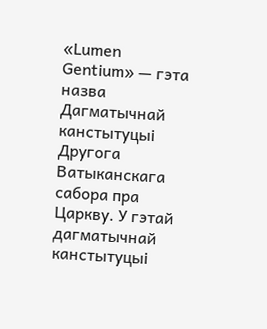«Lumen Gentium» — гэта назва Дагматычнай канстытуцыі Другога Ватыканскага сабора пра Царкву. У гэтай дагматычнай канстытуцыі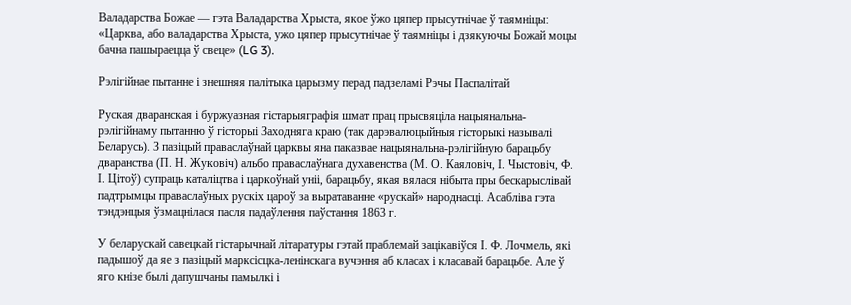Валадарства Божае — гэта Валадарства Хрыста, якое ўжо цяпер прысутнічае ў таямніцы: «Царква, або валадарства Хрыста, ужо цяпер прысутнічае ў таямніцы і дзякуючы Божай моцы бачна пашыраецца ў свеце» (LG 3).

Рэлігійнае пытанне і знешняя палітыка царызму перад падзеламі Рэчы Паспалітай

Руская дваранская і буржуазная гістарыяграфія шмат прац прысвяціла нацыянальна-рэлігійнаму пытанню ў гісторыі Заходняга краю (так дарэвалюцыйныя гісторыкі называлі Беларусь). З пазіцый праваслаўнай царквы яна паказвае нацыянальна-рэлігійную барацьбу дваранства (П. Н. Жуковіч) альбо праваслаўнага духавенства (М. О. Каяловіч, І. Чыстовіч, Ф. І. Цітоў) супраць каталіцтва і царкоўнай уніі, барацьбу, якая вялася нібыта пры бескарыслівай падтрымцы праваслаўных рускіх цароў за выратаванне «рускай» народнасці. Асабліва гэта тэндэнцыя ўзмацнілася пасля падаўлення паўстання 1863 г.

У беларускай савецкай гістарычнай літаратуры гэтай праблемай зацікавіўся І. Ф. Лочмель, які падышоў да яе з пазіцый марксісцка-ленінскага вучэння аб класах і класавай барацьбе. Але ў яго кнізе былі дапушчаны памылкі і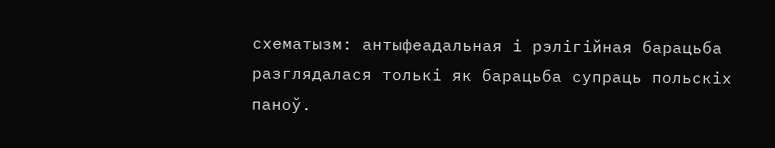схематызм: антыфеадальная і рэлігійная барацьба разглядалася толькі як барацьба супраць польскіх паноў.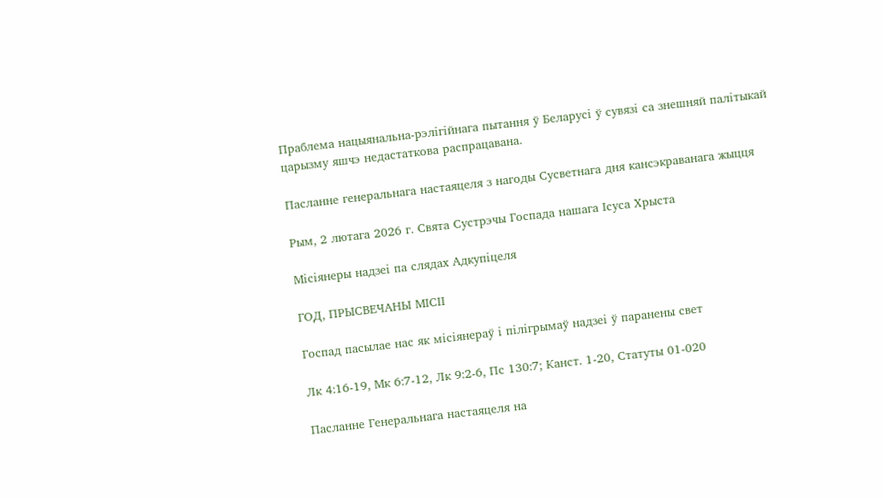Праблема нацыянальна-рэлігійнага пытання ў Беларусі ў сувязі са знешняй палітыкай царызму яшчэ недастаткова распрацавана.

Пасланне генеральнага настаяцеля з нагоды Сусветнага дня кансэкраванага жыцця

Рым, 2 лютага 2026 г. Свята Сустрэчы Госпада нашага Ісуса Хрыста

Місіянеры надзеі па слядах Адкупіцеля

ГОД, ПРЫСВЕЧАНЫ МІСІІ

Госпад пасылае нас як місіянераў і пілігрымаў надзеі ў паранены свет

Лк 4:16-19, Мк 6:7-12, Лк 9:2-6, Пс 130:7; Канст. 1-20, Статуты 01-020

Пасланне Генеральнага настаяцеля на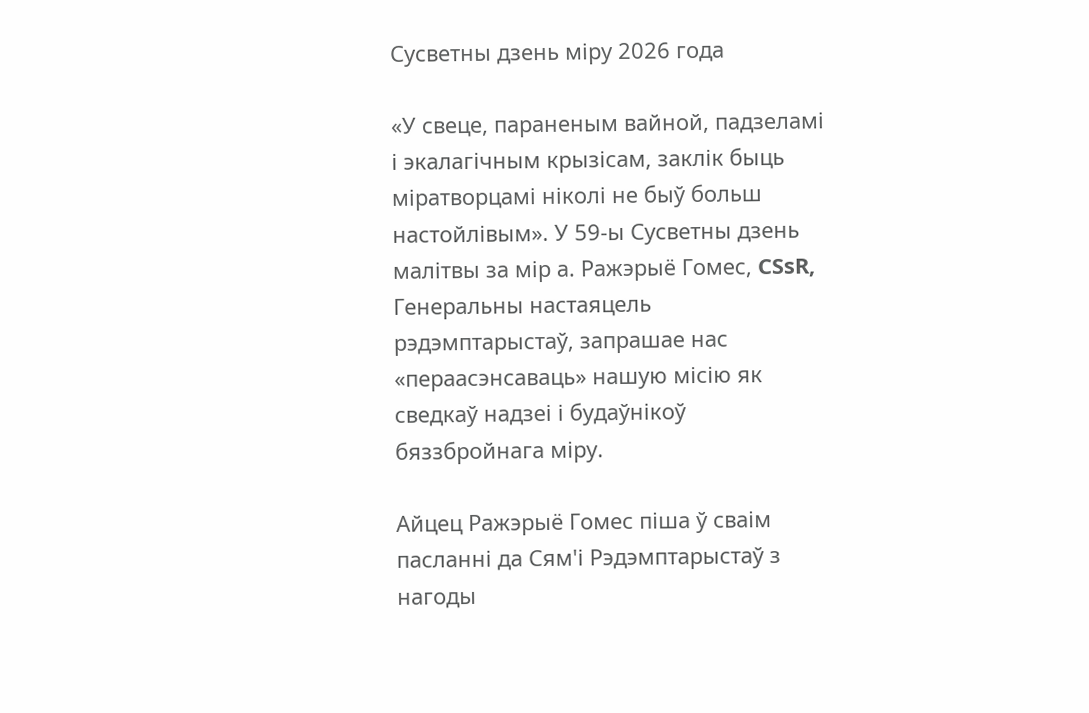Сусветны дзень міру 2026 года

«У свеце, параненым вайной, падзеламі і экалагічным крызісам, заклік быць міратворцамі ніколі не быў больш настойлівым». У 59-ы Сусветны дзень малітвы за мір а. Ражэрыё Гомес, CSsR, Генеральны настаяцель рэдэмптарыстаў, запрашае нас «пераасэнсаваць» нашую місію як сведкаў надзеі і будаўнікоў бяззбройнага міру.

Айцец Ражэрыё Гомес піша ў сваім пасланні да Сям'і Рэдэмптарыстаў з нагоды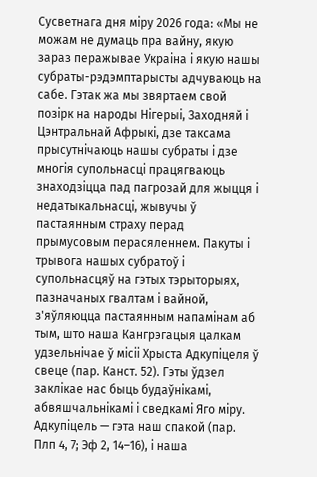Сусветнага дня міру 2026 года: «Мы не можам не думаць пра вайну, якую зараз перажывае Украіна і якую нашы субраты-рэдэмптарысты адчуваюць на сабе. Гэтак жа мы звяртаем свой позірк на народы Нігерыі, Заходняй і Цэнтральнай Афрыкі, дзе таксама прысутнічаюць нашы субраты і дзе многія супольнасці працягваюць знаходзіцца пад пагрозай для жыцця і недатыкальнасці, жывучы ў пастаянным страху перад прымусовым перасяленнем. Пакуты і трывога нашых субратоў і супольнасцяў на гэтых тэрыторыях, пазначаных гвалтам і вайной, з'яўляюцца пастаянным напамінам аб тым, што наша Кангрэгацыя цалкам удзельнічае ў місіі Хрыста Адкупіцеля ў свеце (пар. Канст. 52). Гэты ўдзел заклікае нас быць будаўнікамі, абвяшчальнікамі і сведкамі Яго міру. Адкупіцель — гэта наш спакой (пар. Плп 4, 7; Эф 2, 14–16), і наша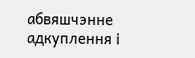абвяшчэнне адкуплення і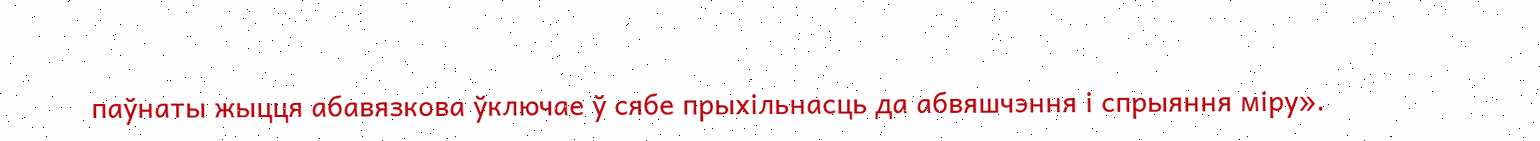паўнаты жыцця абавязкова ўключае ў сябе прыхільнасць да абвяшчэння і спрыяння міру».